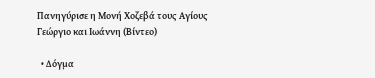Πανηγύρισε η Μονή Χοζεβά τους Αγίους Γεώργιο και Ιωάννη (Βίντεο)

  • Δόγμα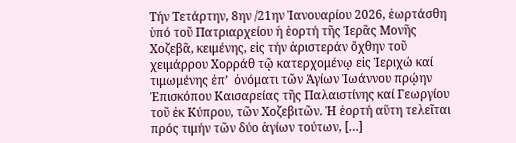Τήν Τετάρτην, 8ην /21ην Ἰανουαρίου 2026, ἑωρτάσθη ὑπό τοῦ Πατριαρχείου ἡ ἑορτή τῆς Ἱερᾶς Μονῆς Χοζεβᾶ, κειμένης, εἰς τήν ἀριστεράν ὄχθην τοῦ χειμάρρου Χορράθ τῷ κατερχομένῳ εἰς Ἱεριχώ καί τιμωμένης ἐπ’  ὀνόματι τῶν Ἁγίων Ἰωάννου πρῴην Ἐπισκόπου Καισαρείας τῆς Παλαιστίνης καί Γεωργίου τοῦ ἐκ Κύπρου, τῶν Χοζεβιτῶν. Ἡ ἑορτή αὕτη τελεῖται πρός τιμήν τῶν δύο ἁγίων τούτων, […]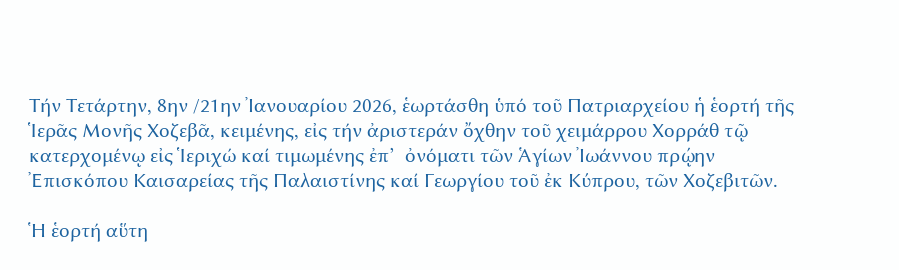Τήν Τετάρτην, 8ην /21ην Ἰανουαρίου 2026, ἑωρτάσθη ὑπό τοῦ Πατριαρχείου ἡ ἑορτή τῆς Ἱερᾶς Μονῆς Χοζεβᾶ, κειμένης, εἰς τήν ἀριστεράν ὄχθην τοῦ χειμάρρου Χορράθ τῷ κατερχομένῳ εἰς Ἱεριχώ καί τιμωμένης ἐπ’  ὀνόματι τῶν Ἁγίων Ἰωάννου πρῴην Ἐπισκόπου Καισαρείας τῆς Παλαιστίνης καί Γεωργίου τοῦ ἐκ Κύπρου, τῶν Χοζεβιτῶν.

Ἡ ἑορτή αὕτη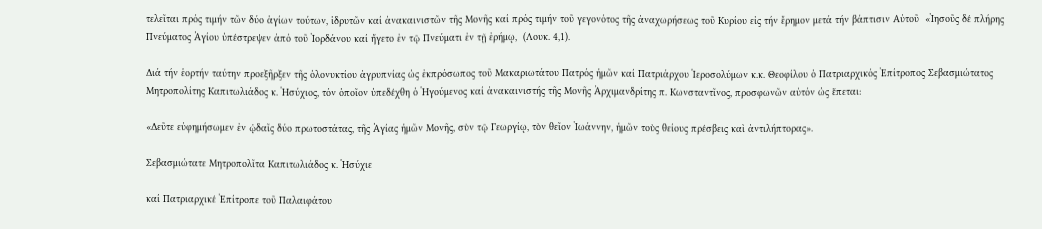τελεῖται πρός τιμήν τῶν δύο ἁγίων τούτων, ἱδρυτῶν καί ἀνακαινιστῶν τῆς Μονῆς καί πρός τιμήν τοῦ γεγονότος τῆς ἀναχωρήσεως τοῦ Κυρίου εἰς τήν ἔρημον μετά τήν βάπτισιν Αὐτοῦ  «Ἰησοῦς δέ πλήρης Πνεύματος Ἁγίου ὑπέστρεψεν ἀπό τοῦ Ἰορδάνου καί ἤγετο ἐν τῷ Πνεύματι ἐν τῇ ἐρήμῳ,  (Λουκ. 4,1).

Διά τήν ἑορτήν ταύτην προεξῆρξεν τῆς ὁλονυκτίου ἀγρυπνίας ὡς ἐκπρόσωπος τοῦ Μακαριωτάτου Πατρός ἡμῶν καί Πατριάρχου Ἱεροσολύμων κ.κ. Θεοφίλου ὁ Πατριαρχικός Ἐπίτροπος Σεβασμιώτατος Μητροπολίτης Καπιτωλιάδος κ. Ἡσύχιος, τόν ὁποῖον ὑπεδέχθη ὁ Ἡγούμενος καί ἀνακαινιστής τῆς Μονῆς Ἀρχιμανδρίτης π. Κωνσταντῖνος, προσφωνῶν αὐτόν ὡς ἕπεται:

«Δεῦτε εὐφημήσωμεν ἐν ᾠδαῖς δύο πρωτοστάτας, τῆς Ἁγίας ἡμῶν Μονῆς, σὺν τῷ Γεωργίῳ, τὸν θεῖον Ἰωάννην, ἡμῶν τοὺς θείους πρέσβεις καὶ ἀντιλήπτορας».

Σεβασμιώτατε Μητροπολῖτα Καπιτωλιάδος κ. Ἡσύχιε

καί Πατριαρχικέ Ἐπίτροπε τοῦ Παλαιφάτου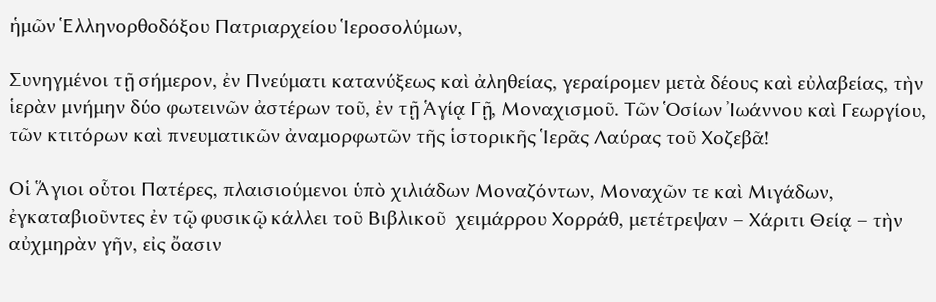ἡμῶν Ἑλληνορθοδόξου Πατριαρχείου Ἱεροσολύμων,

Συνηγμένοι τῇ σήμερον, ἐν Πνεύματι κατανύξεως καὶ ἀληθείας, γεραίρομεν μετὰ δέους καὶ εὐλαβείας, τὴν ἱερὰν μνήμην δύο φωτεινῶν ἀστέρων τοῦ, ἐν τῇ Ἁγίᾳ Γῇ, Μοναχισμοῦ. Τῶν Ὁσίων Ἰωάννου καὶ Γεωργίου, τῶν κτιτόρων καὶ πνευματικῶν ἀναμορφωτῶν τῆς ἱστορικῆς Ἱερᾶς Λαύρας τοῦ Χοζεβᾶ!

Οἱ Ἅγιοι οὗτοι Πατέρες, πλαισιούμενοι ὑπὸ χιλιάδων Μοναζόντων, Μοναχῶν τε καὶ Μιγάδων, ἐγκαταβιοῦντες ἐν τῷ φυσικῷ κάλλει τοῦ Βιβλικοῦ  χειμάρρου Χορράθ, μετέτρεψαν – Χάριτι Θείᾳ – τὴν αὐχμηρὰν γῆν, εἰς ὄασιν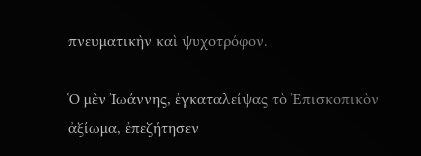πνευματικὴν καὶ ψυχοτρόφον.

Ὁ μὲν Ἰωάννης, ἐγκαταλείψας τὸ Ἐπισκοπικὸν ἀξίωμα, ἐπεζήτησεν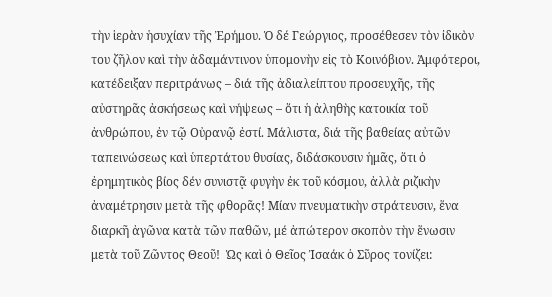τὴν ἱερὰν ἡσυχίαν τῆς Ἐρήμου. Ὁ δέ Γεώργιος, προσέθεσεν τὸν ἰδικὸν του ζῆλον καὶ τὴν ἀδαμάντινον ὑπομονὴν εἰς τὸ Κοινόβιον. Ἀμφότεροι, κατέδειξαν περιτράνως – διά τῆς ἀδιαλείπτου προσευχῆς, τῆς αὐστηρᾶς ἀσκήσεως καὶ νήψεως – ὅτι ἡ ἀληθὴς κατοικία τοῦ ἀνθρώπου, ἐν τῷ Οὐρανῷ ἐστί. Μάλιστα, διά τῆς βαθείας αὐτῶν ταπεινώσεως καὶ ὑπερτάτου θυσίας, διδάσκουσιν ἡμᾶς, ὅτι ὁ ἐρημητικὸς βίος δέν συνιστᾷ φυγὴν ἐκ τοῦ κόσμου, ἀλλὰ ριζικὴν ἀναμέτρησιν μετὰ τῆς φθορᾶς! Μίαν πνευματικὴν στράτευσιν, ἕνα διαρκῆ ἀγῶνα κατὰ τῶν παθῶν, μέ ἀπώτερον σκοπὸν τὴν ἕνωσιν μετὰ τοῦ Ζῶντος Θεοῦ!  Ὡς καὶ ὁ Θεῖος Ἰσαάκ ὁ Σῦρος τονίζει: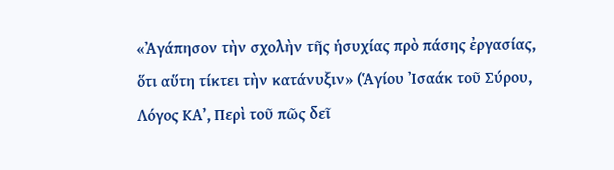«Ἀγάπησον τὴν σχολὴν τῆς ἡσυχίας πρὸ πάσης ἐργασίας, ὅτι αὕτη τίκτει τὴν κατάνυξιν» (Ἁγίου Ἰσαάκ τοῦ Σύρου, Λόγος ΚΑ’, Περὶ τοῦ πῶς δεῖ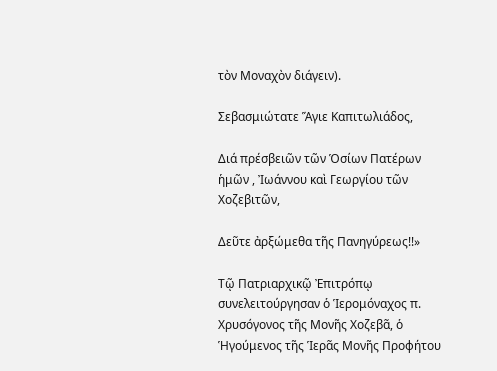τὸν Μοναχὸν διάγειν).

Σεβασμιώτατε Ἅγιε Καπιτωλιάδος,

Διά πρέσβειῶν τῶν Ὁσίων Πατέρων ἡμῶν , Ἰωάννου καὶ Γεωργίου τῶν Χοζεβιτῶν,

Δεῦτε ἀρξώμεθα τῆς Πανηγύρεως!!»

Τῷ Πατριαρχικῷ Ἐπιτρόπῳ συνελειτούργησαν ὁ Ἱερομόναχος π. Χρυσόγονος τῆς Μονῆς Χοζεβᾶ, ὁ Ἡγούμενος τῆς Ἱερᾶς Μονῆς Προφήτου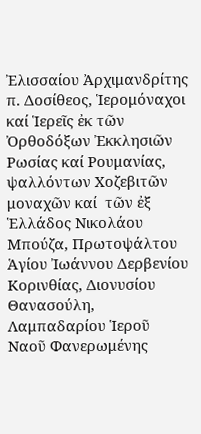Ἐλισσαίου Ἀρχιμανδρίτης π. Δοσίθεος, Ἱερομόναχοι καί Ἱερεῖς ἐκ τῶν Ὀρθοδόξων Ἐκκλησιῶν Ρωσίας καί Ρουμανίας,   ψαλλόντων Χοζεβιτῶν μοναχῶν καί  τῶν ἐξ Ἑλλάδος Νικολάου Μπούζα, Πρωτοψάλτου Ἁγίου Ἰωάννου Δερβενίου Κορινθίας, Διονυσίου Θανασούλη, Λαμπαδαρίου Ἱεροῦ Ναοῦ Φανερωμένης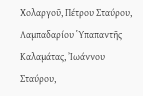Χολαργοῦ, Πέτρου Σταύρου, Λαμπαδαρίου Ὑπαπαντῆς Καλαμάτας, Ἰωάννου Σταύρου,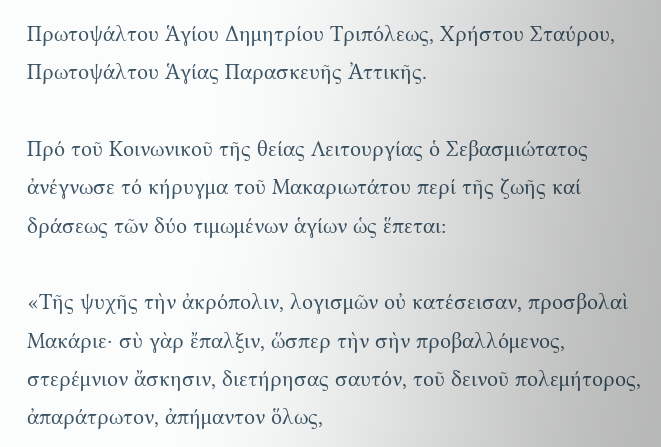Πρωτοψάλτου Ἁγίου Δημητρίου Τριπόλεως, Χρήστου Σταύρου, Πρωτοψάλτου Ἁγίας Παρασκευῆς Ἀττικῆς.

Πρό τοῦ Κοινωνικοῦ τῆς θείας Λειτουργίας ὁ Σεβασμιώτατος ἀνέγνωσε τό κήρυγμα τοῦ Μακαριωτάτου περί τῆς ζωῆς καί δράσεως τῶν δύο τιμωμένων ἁγίων ὡς ἕπεται:

«Τῆς ψυχῆς τὴν ἀκρόπολιν, λογισμῶν οὐ κατέσεισαν, προσβολαὶ Μακάριε· σὺ γὰρ ἔπαλξιν, ὥσπερ τὴν σὴν προβαλλόμενος, στερέμνιον ἄσκησιν, διετήρησας σαυτόν, τοῦ δεινοῦ πολεμήτορος, ἀπαράτρωτον, ἀπήμαντον ὅλως,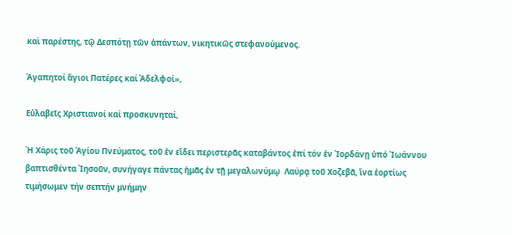καὶ παρέστης, τῷ Δεσπότῃ τῶν ἁπάντων, νικητικῶς στεφανούμενος.

Ἀγαπητοί ἅγιοι Πατέρες καί Ἀδελφοί»,

Εὐλαβεῖς Χριστιανοί καί προσκυνηταί,

Ἡ Χάρις τοῦ Ἁγίου Πνεύματος, τοῦ ἐν εἴδει περιστερᾶς καταβάντος ἐπί τόν ἐν Ἰορδάνῃ ὑπό Ἰωάννου βαπτισθέντα Ἰησοῦν, συνήγαγε πάντας ἡμᾶς ἐν τῇ μεγαλωνύμῳ  Λαύρᾳ τοῦ Χοζεβᾶ, ἵνα ἑορτίως τιμήσωμεν τήν σεπτήν μνήμην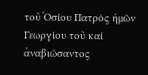τοῦ Ὁσίου Πατρός ἡμῶν Γεωργίου τοῦ καί ἀναβιώσαντος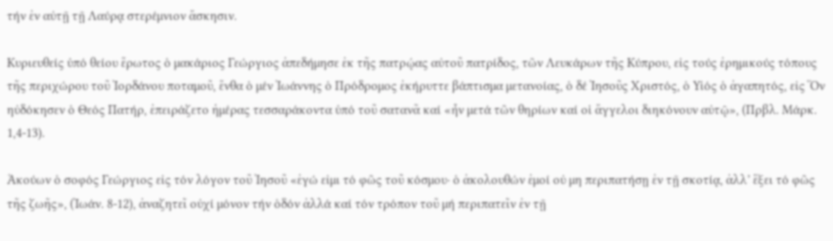τήν ἐν αὐτῇ τῇ Λαύρᾳ στερέμνιον ἄσκησιν.

Κυριευθείς ὑπό θείου ἔρωτος ὁ μακάριος Γεώργιος ἀπεδήμησε ἐκ τῆς πατρῴας αὐτοῦ πατρίδος, τῶν Λευκάρων τῆς Κύπρου, εἰς τούς ἐρημικούς τόπους τῆς περιχώρου τοῦ Ἰορδάνου ποταμοῦ, ἔνθα ὁ μέν Ἰωάννης ὁ Πρόδρομος ἐκήρυττε βάπτισμα μετανοίας, ὁ δέ Ἰησοῦς Χριστός, ὁ Υἱός ὁ ἀγαπητός, εἰς Ὅν ηὐδόκησεν ὁ Θεός Πατήρ, ἐπειράζετο ἡμέρας τεσσαράκοντα ὑπό τοῦ σατανᾶ καί «ἦν μετά τῶν θηρίων καί οἱ ἄγγελοι διηκόνουν αὐτῷ», (Πρβλ. Μάρκ. 1,4-13).

Ἀκούων ὁ σοφός Γεώργιος εἰς τόν λόγον τοῦ Ἰησοῦ «ἐγώ εἰμι τό φῶς τοῦ κόσμου· ὁ ἀκολουθών ἐμοί οὐ μη περιπατήσῃ ἐν τῇ σκοτίᾳ, ἀλλ’ ἕξει τό φῶς τῆς ζωῆς», (Ἰωάν. 8-12), ἀναζητεῖ οὐχί μόνον τήν ὁδόν ἀλλά καί τόν τρόπον τοῦ μή περιπατεῖν ἐν τῇ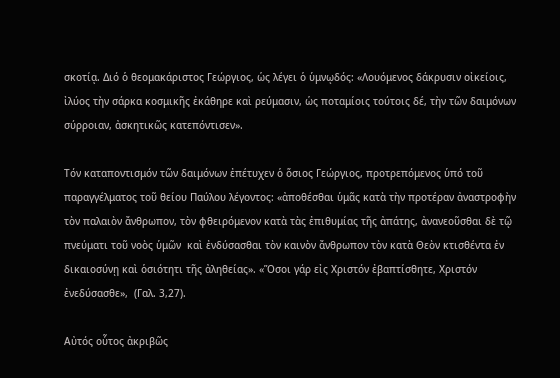σκοτίᾳ. Διό ὁ θεομακάριστος Γεώργιος, ὡς λέγει ὁ ὑμνῳδός: «Λουόμενος δάκρυσιν οἰκείοις, ἰλύος τὴν σάρκα κοσμικῆς ἐκάθηρε καὶ ρεύμασιν, ὡς ποταμίοις τούτοις δέ, τὴν τῶν δαιμόνων σύρροιαν, ἀσκητικῶς κατεπόντισεν».

Τόν καταποντισμόν τῶν δαιμόνων ἐπέτυχεν ὁ ὅσιος Γεώργιος, προτρεπόμενος ὑπό τοῦ παραγγέλματος τοῦ θείου Παύλου λέγοντος: «ἀποθέσθαι ὑμᾶς κατὰ τὴν προτέραν ἀναστροφὴν τὸν παλαιὸν ἄνθρωπον, τὸν φθειρόμενον κατὰ τὰς ἐπιθυμίας τῆς ἀπάτης, ἀνανεοῦσθαι δὲ τῷ πνεύματι τοῦ νοὸς ὑμῶν  καὶ ἐνδύσασθαι τὸν καινὸν ἄνθρωπον τὸν κατὰ Θεὸν κτισθέντα ἐν δικαιοσύνῃ καὶ ὁσιότητι τῆς ἀληθείας». «Ὅσοι γάρ εἰς Χριστόν ἐβαπτίσθητε, Χριστόν ἐνεδύσασθε»,  (Γαλ. 3,27).

Αὐτός οὗτος ἀκριβῶς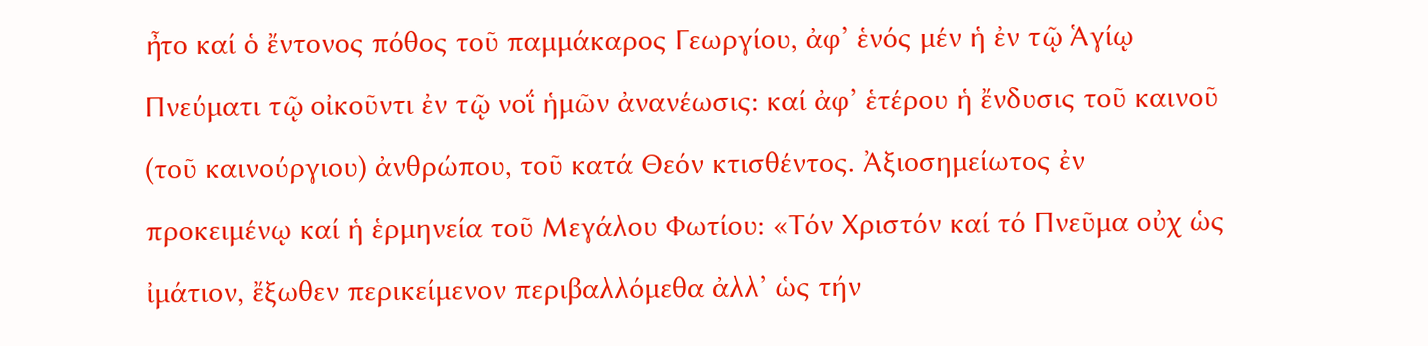ἦτο καί ὁ ἔντονος πόθος τοῦ παμμάκαρος Γεωργίου, ἀφ’ ἑνός μέν ἡ ἐν τῷ Ἁγίῳ Πνεύματι τῷ οἰκοῦντι ἐν τῷ νοΐ ἡμῶν ἀνανέωσις: καί ἀφ’ ἑτέρου ἡ ἔνδυσις τοῦ καινοῦ (τοῦ καινούργιου) ἀνθρώπου, τοῦ κατά Θεόν κτισθέντος. Ἀξιοσημείωτος ἐν προκειμένῳ καί ἡ ἑρμηνεία τοῦ Μεγάλου Φωτίου: «Τόν Χριστόν καί τό Πνεῦμα οὐχ ὡς ἰμάτιον, ἔξωθεν περικείμενον περιβαλλόμεθα ἀλλ’ ὡς τήν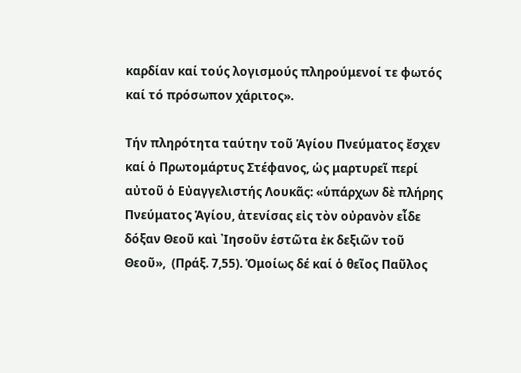καρδίαν καί τούς λογισμούς πληρούμενοί τε φωτός καί τό πρόσωπον χάριτος».

Τήν πληρότητα ταύτην τοῦ Ἁγίου Πνεύματος ἔσχεν καί ὁ Πρωτομάρτυς Στέφανος, ὡς μαρτυρεῖ περί αὐτοῦ ὁ Εὐαγγελιστής Λουκᾶς: «ὑπάρχων δὲ πλήρης Πνεύματος Ἁγίου, ἀτενίσας εἰς τὸν οὐρανὸν εἶδε δόξαν Θεοῦ καὶ ᾿Ιησοῦν ἑστῶτα ἐκ δεξιῶν τοῦ Θεοῦ»,  (Πράξ. 7,55). Ὁμοίως δέ καί ὁ θεῖος Παῦλος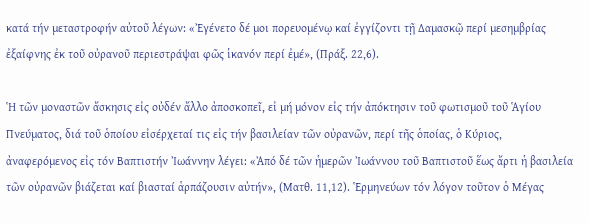κατά τήν μεταστροφήν αὐτοῦ λέγων: «Ἐγένετο δέ μοι πορευομένῳ καί ἐγγίζοντι τῇ Δαμασκῷ περί μεσημβρίας ἐξαίφνης ἐκ τοῦ οὐρανοῦ περιεστράψαι φῶς ἱκανόν περί ἐμέ», (Πράξ. 22,6).

Ἡ τῶν μοναστῶν ἄσκησις εἰς οὐδέν ἄλλο ἀποσκοπεῖ, εἰ μή μόνον εἰς τήν ἀπόκτησιν τοῦ φωτισμοῦ τοῦ Ἁγίου Πνεύματος, διά τοῦ ὁποίου εἰσέρχεταί τις εἰς τήν βασιλείαν τῶν οὐρανῶν, περί τῆς ὁποίας, ὁ Κύριος, ἀναφερόμενος εἰς τόν Βαπτιστήν Ἰωάννην λέγει: «Ἀπό δέ τῶν ἡμερῶν Ἰωάννου τοῦ Βαπτιστοῦ ἕως ἄρτι ἡ βασιλεία τῶν οὐρανῶν βιάζεται καί βιασταί ἁρπάζουσιν αὐτήν», (Ματθ. 11,12). Ἑρμηνεύων τόν λόγον τοῦτον ὁ Μέγας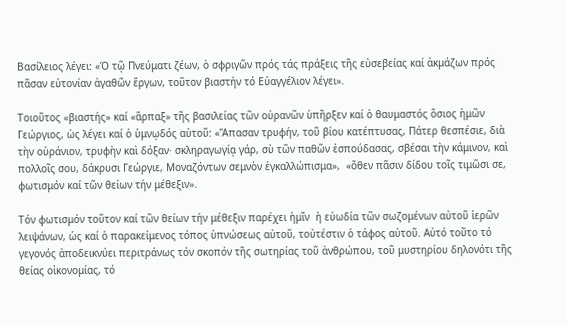Βασίλειος λέγει: «Ὁ τῷ Πνεύματι ζέων, ὁ σφριγῶν πρός τάς πράξεις τῆς εὐσεβείας καί ἀκμάζων πρός πᾶσαν εὐτονίαν ἀγαθῶν ἔργων, τοῦτον βιαστήν τό Εὐαγγέλιον λέγει».

Τοιοῦτος «βιαστής» καί «ἅρπαξ» τῆς βασιλείας τῶν οὐρανῶν ὑπῆρξεν καί ὁ θαυμαστός ὅσιος ἡμῶν Γεώργιος, ὡς λέγει καί ὁ ὑμνῳδός αὐτοῦ: «Ἅπασαν τρυφήν, τοῦ βίου κατέπτυσας, Πάτερ θεσπέσιε, διὰ τὴν οὐράνιον, τρυφὴν καὶ δόξαν· σκληραγωγίᾳ γάρ, σὺ τῶν παθῶν ἐσπούδασας, σβέσαι τὴν κάμινον, καὶ πολλοῖς σου, δάκρυσι Γεώργιε, Μοναζόντων σεμνὸν ἐγκαλλώπισμα»,  «ὅθεν πᾶσιν δίδου τοῖς τιμῶσι σε, φωτισμόν καί τῶν θείων τήν μέθεξιν».

Τόν φωτισμόν τοῦτον καί τῶν θείων τήν μέθεξιν παρέχει ἡμῖν  ἡ εὐωδία τῶν σωζομένων αὐτοῦ ἱερῶν λειψάνων, ὡς καί ὁ παρακείμενος τόπος ὑπνώσεως αὐτοῦ, τοὐτέστιν ὁ τάφος αὐτοῦ. Αὐτό τοῦτο τό γεγονός ἀποδεικνύει περιτράνως τόν σκοπόν τῆς σωτηρίας τοῦ ἀνθρώπου, τοῦ μυστηρίου δηλονότι τῆς θείας οἰκονομίας, τό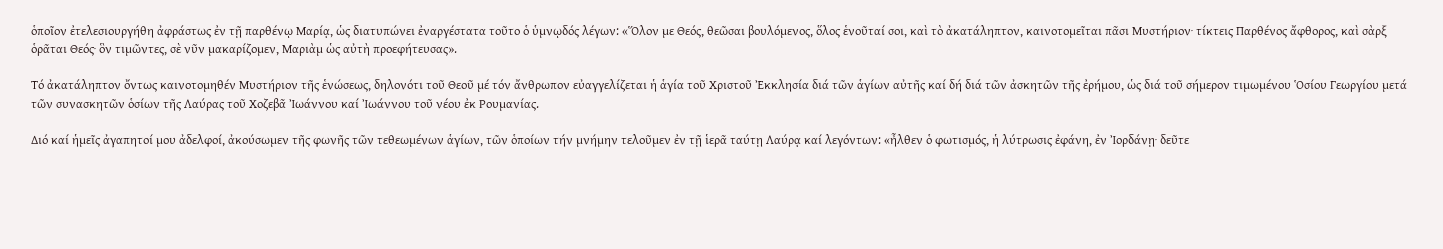ὁποῖον ἐτελεσιουργήθη ἀφράστως ἐν τῇ παρθένῳ Μαρίᾳ, ὡς διατυπώνει ἐναργέστατα τοῦτο ὁ ὑμνῳδός λέγων: «Ὅλον με Θεός, θεῶσαι βουλόμενος, ὅλος ἑνοῦταί σοι, καὶ τὸ ἀκατάληπτον, καινοτομεῖται πᾶσι Μυστήριον· τίκτεις Παρθένος ἄφθορος, καὶ σὰρξ ὁρᾶται Θεός· ὃν τιμῶντες, σὲ νῦν μακαρίζομεν, Μαριὰμ ὡς αὐτὴ προεφήτευσας».

Τό ἀκατάληπτον ὄντως καινοτομηθέν Μυστήριον τῆς ἑνώσεως, δηλονότι τοῦ Θεοῦ μέ τόν ἄνθρωπον εὐαγγελίζεται ἡ ἁγία τοῦ Χριστοῦ Ἐκκλησία διά τῶν ἁγίων αὐτῆς καί δή διά τῶν ἀσκητῶν τῆς ἐρήμου, ὡς διά τοῦ σήμερον τιμωμένου Ὁσίου Γεωργίου μετά τῶν συνασκητῶν ὁσίων τῆς Λαύρας τοῦ Χοζεβᾶ Ἰωάννου καί Ἰωάννου τοῦ νέου ἐκ Ρουμανίας.

Διό καί ἡμεῖς ἀγαπητοί μου ἀδελφοί, ἀκούσωμεν τῆς φωνῆς τῶν τεθεωμένων ἁγίων, τῶν ὁποίων τήν μνήμην τελοῦμεν ἐν τῇ ἱερᾶ ταύτῃ Λαύρᾳ καί λεγόντων: «ἦλθεν ὁ φωτισμός, ἡ λύτρωσις ἐφάνη, ἐν Ἰορδάνῃ· δεῦτε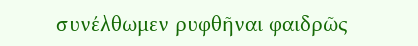συνέλθωμεν ρυφθῆναι φαιδρῶς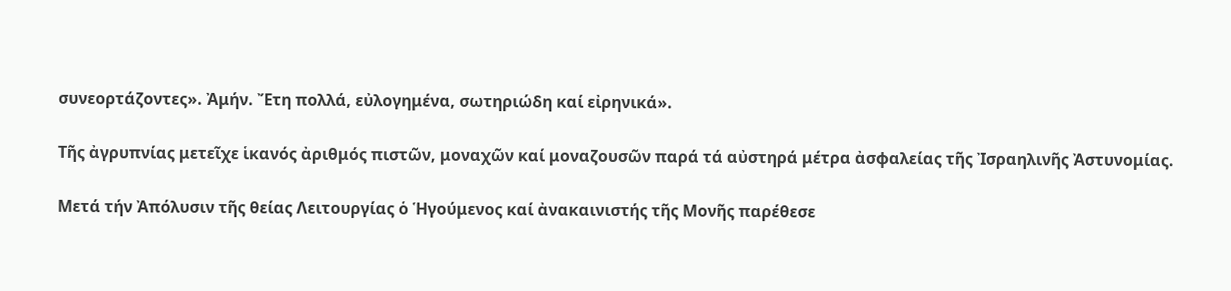συνεορτάζοντες». Ἀμήν. Ἔτη πολλά, εὐλογημένα, σωτηριώδη καί εἰρηνικά».

Τῆς ἀγρυπνίας μετεῖχε ἱκανός ἀριθμός πιστῶν, μοναχῶν καί μοναζουσῶν παρά τά αὐστηρά μέτρα ἀσφαλείας τῆς Ἰσραηλινῆς Ἀστυνομίας.

Μετά τήν Ἀπόλυσιν τῆς θείας Λειτουργίας ὁ Ἡγούμενος καί ἀνακαινιστής τῆς Μονῆς παρέθεσε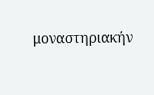μοναστηριακήν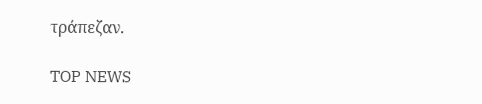τράπεζαν.

TOP NEWS